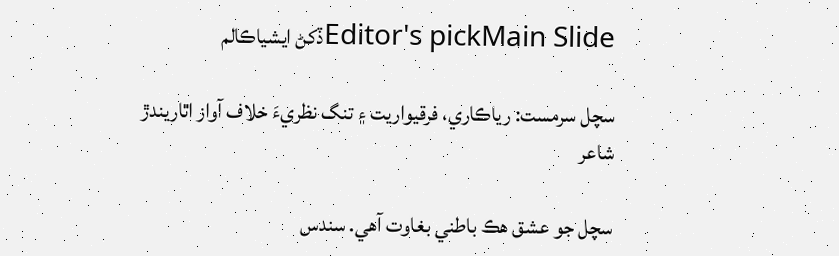Editor's pickMain Slideڏکڻ ايشياڪالم

سچل سرمست: رياڪاري، فرقيواريت ۽ تنگ نظريءَ خلاف آواز اٿاريندڙ شاعر

سچل جو عشق هڪ باطني بغاوت آهي. سندس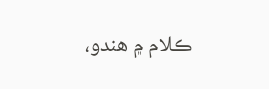ڪلام ۾ هندو،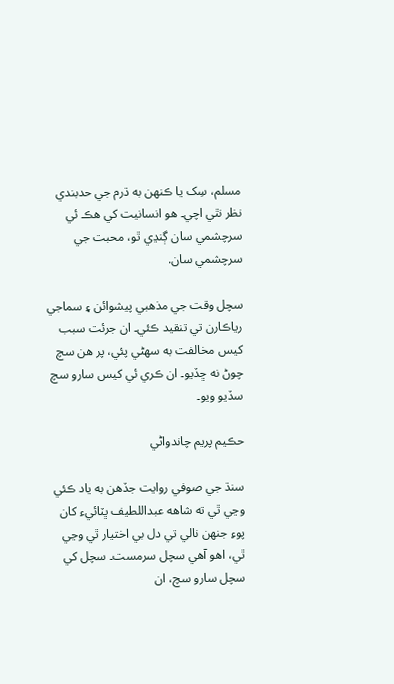مسلم، سِک يا ڪنهن به ڌرم جي حدبندي نظر نٿي اچي۔ هو انسانيت کي هڪ ئي سرچشمي سان ڳنڍي ٿو، محبت جي سرچشمي سان.

سچل وقت جي مذهبي پيشوائن ۽ سماجي رياڪارن تي تنقيد ڪئي۔ ان جرئت سبب کيس مخالفت به سهڻي پئي، پر هن سچ چوڻ نه ڇڏيو۔ ان ڪري ئي کيس سارو سچ سڏيو ويو۔

حڪيم پريم چاندواڻي

سنڌ جي صوفي روايت جڏهن به ياد ڪئي وڃي ٿي ته شاهه عبداللطيف ڀٽائيء کان پوءِ جنهن نالي تي دل بي اختيار ٿي وڃي ٿي، اهو آهي سچل سرمست۔ سچل کي سچل سارو سچ، ان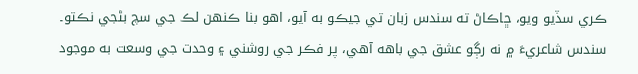ڪري سڏيو ويو، ڇاڪاڻ ته سندس زبان تي جيڪو به آيو، اهو بنا ڪنهن لڪ جي سچ بڻجي نڪتو۔ سندس شاعريءَ ۾ نه رڳو عشق جي باهه آهي، پر فڪر جي روشني ۽ وحدت جي وسعت به موجود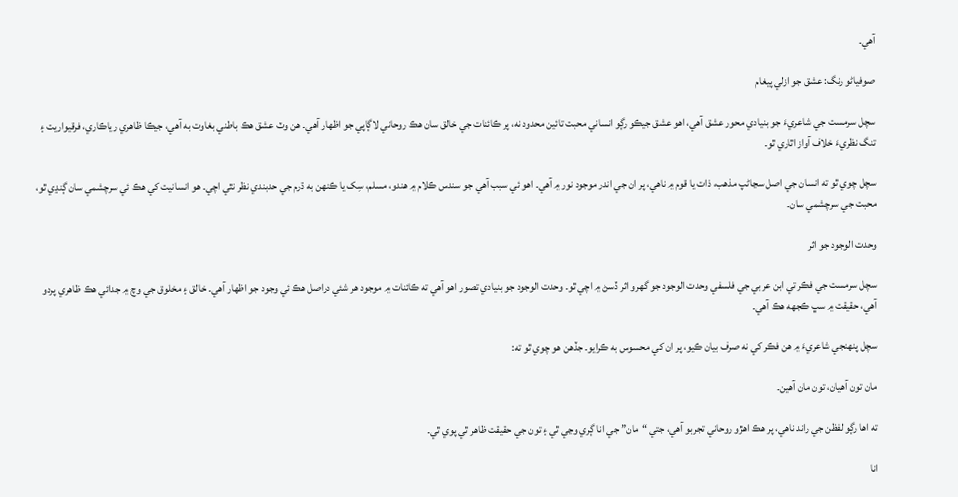آهي۔

صوفياڻو رنگ: عشق جو ازلي پيغام

سچل سرمست جي شاعريءَ جو بنيادي محور عشق آهي، اهو عشق جيڪو رڳو انساني محبت تائين محدود نه، پر ڪائنات جي خالق سان هڪ روحاني لاڳاپي جو اظهار آهي۔ هن وٽ عشق هڪ باطني بغاوت به آهي، جيڪا ظاهري رياڪاري، فرقيواريت ۽ تنگ نظريءَ خلاف آواز اٿاري ٿو۔

سچل چوي ٿو ته انسان جي اصل سڃاڻپ مذهب، ذات يا قوم ۾ ناهي، پر ان جي اندر موجود نور ۾ آهي۔ اهو ئي سبب آهي جو سندس ڪلام ۾ هندو، مسلم، سِک يا ڪنهن به ڌرم جي حدبندي نظر نٿي اچي۔ هو انسانيت کي هڪ ئي سرچشمي سان ڳنڍي ٿو، محبت جي سرچشمي سان۔

وحدت الوجود جو اثر

سچل سرمست جي فڪر تي ابن عربي جي فلسفي وحدت الوجود جو گهرو اثر ڏسڻ ۾ اچي ٿو۔ وحدت الوجود جو بنيادي تصور اهو آهي ته ڪائنات ۾ موجود هر شئي دراصل هڪ ئي وجود جو اظهار آهي۔ خالق ۽ مخلوق جي وچ ۾ جدائي هڪ ظاهري پردو آهي، حقيقت ۾ سڀ ڪجهه هڪ آهي۔

سچل پنهنجي شاعريءَ ۾ هن فڪر کي نه صرف بيان ڪيو، پر ان کي محسوس به ڪرايو۔ جڏهن هو چوي ٿو ته:

مان تون آهيان، تون مان آهين۔

ته اها رڳو لفظن جي راند ناهي، پر هڪ اهڙو روحاني تجربو آهي، جتي “مان” جي انا ڳري وڃي ٿي ۽ تون جي حقيقت ظاهر ٿي پوي ٿي۔

انا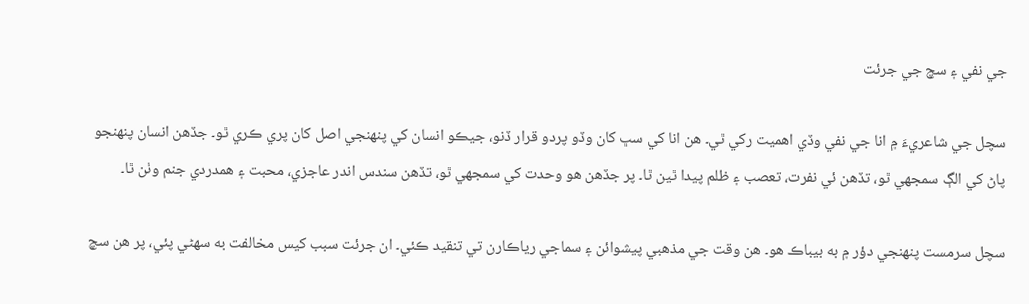جي نفي ۽ سچ جي جرئت

سچل جي شاعريءَ ۾ انا جي نفي وڏي اهميت رکي ٿي۔ هن انا کي سڀ کان وڏو پردو قرار ڏنو، جيڪو انسان کي پنهنجي اصل کان پري ڪري ٿو۔ جڏهن انسان پنهنجو پاڻ کي الڳ سمجهي ٿو، تڏهن ئي نفرت، تعصب ۽ ظلم پيدا ٿين ٿا۔ پر جڏهن هو وحدت کي سمجهي ٿو، تڏهن سندس اندر عاجزي، محبت ۽ همدردي جنم وٺن ٿا۔

سچل سرمست پنهنجي دؤر ۾ به بيباڪ هو۔ هن وقت جي مذهبي پيشوائن ۽ سماجي رياڪارن تي تنقيد ڪئي۔ ان جرئت سبب کيس مخالفت به سهڻي پئي، پر هن سچ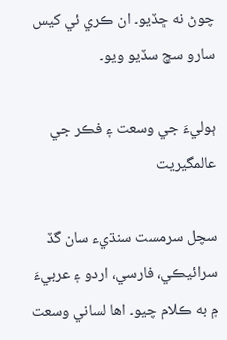چوڻ نه ڇڏيو۔ ان ڪري ئي کيس سارو سچ سڏيو ويو۔

ٻوليءَ جي وسعت ۽ فڪر جي عالمگيريت

سچل سرمست سنڌيء سان گڏ سرائيڪي، فارسي، اردو ۽ عربيءَ ۾ به ڪلام چيو۔ اها لساني وسعت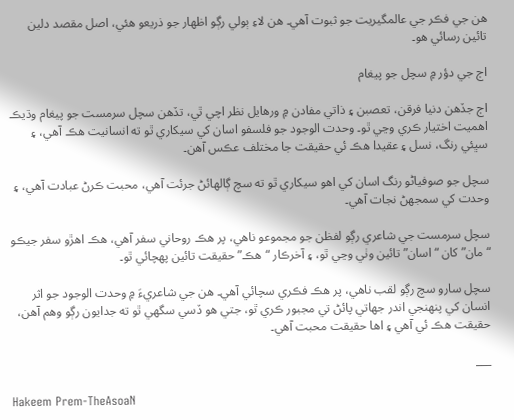هن جي فڪر جي عالمگيريت جو ثبوت آهي۔ هن لاءِ ٻولي رڳو اظهار جو ذريعو هئي، اصل مقصد دلين تائين رسائي هو۔

اڄ جي دؤر ۾ سچل جو پيغام

اڄ جڏهن دنيا فرقن، تعصبن ۽ ذاتي مفادن ۾ ورهايل نظر اچي ٿي، تڏهن سچل سرمست جو پيغام وڌيڪ اهميت اختيار ڪري وڃي ٿو۔ وحدت الوجود جو فلسفو اسان کي سيکاري ٿو ته انسانيت هڪ آهي، ۽ سڀئي رنگ، نسل ۽ عقيدا هڪ ئي حقيقت جا مختلف عڪس آهن۔

سچل جو صوفياڻو رنگ اسان کي اهو سيکاري ٿو ته سچ ڳالهائڻ جرئت آهي، محبت ڪرڻ عبادت آهي، ۽ وحدت کي سمجهڻ نجات آهي۔

سچل سرمست جي شاعري رڳو لفظن جو مجموعو ناهي، پر هڪ روحاني سفر آهي، هڪ اهڙو سفر جيڪو “مان” کان “اسان” تائين وٺي وڃي ٿو، ۽ آخرڪار “هڪ” حقيقت تائين پهچائي ٿو۔

سچل سارو سچ رڳو لقب ناهي، پر هڪ فڪري سچائي آهي۔ هن جي شاعريءَ ۾ وحدت الوجود جو اثر انسان کي پنهنجي اندر جھاتي پائڻ تي مجبور ڪري ٿو، جتي هو ڏسي سگهي ٿو ته جدايون رڳو وهم آهن، حقيقت هڪ ئي آهي ۽ اها حقيقت محبت آهي۔

___

Hakeem Prem-TheAsoaN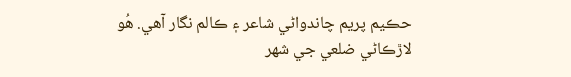حڪيم پريم چاندواڻي شاعر ۽ ڪالم نگار آھي. ھُو لاڙڪاڻي ضلعي جي شھر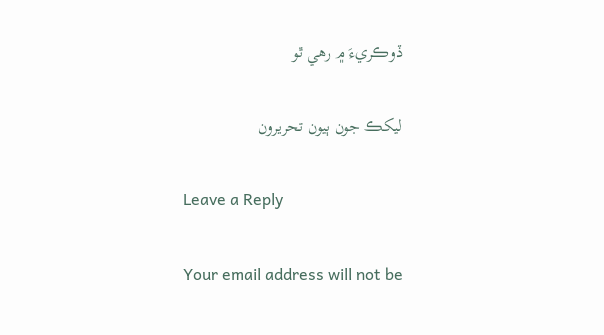ڏوڪريءَ ۾ رھي ٿو

ليکڪ جون ٻيون تحريرون

Leave a Reply

Your email address will not be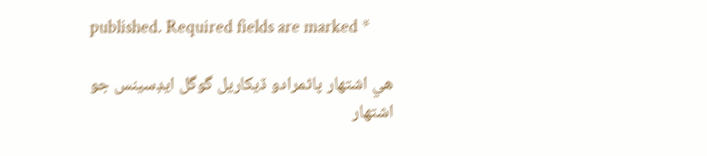published. Required fields are marked *

هي اشتهار پاڻمرادو ڏيکاريل گوگل ايڊسينس جو اشتهار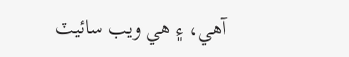آهي، ۽ هي ويب سائيٽ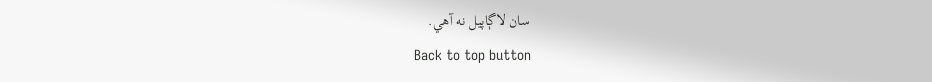سان لاڳاپيل نه آهي.
Back to top button